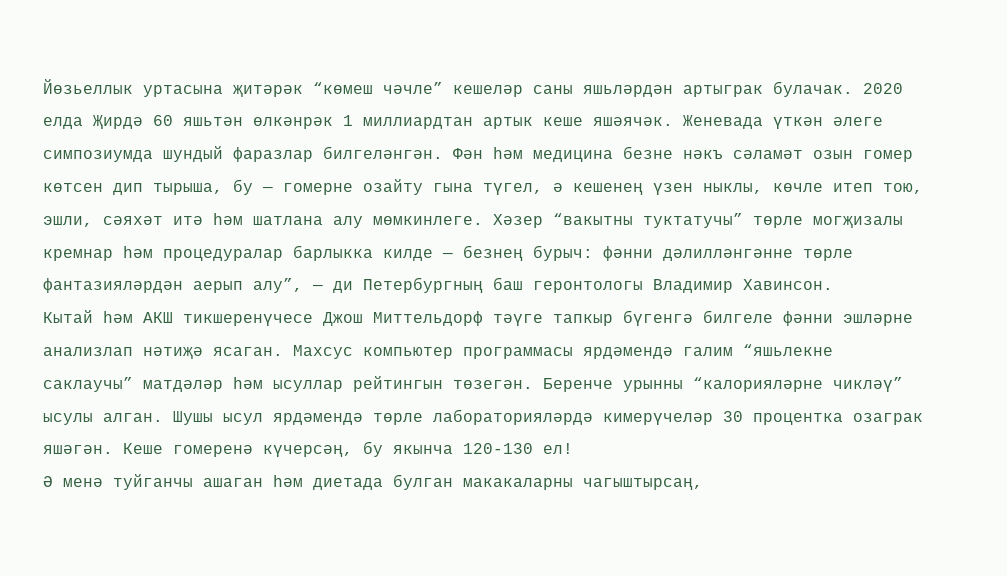Йөзьеллык уртасына җитәрәк “көмеш чәчле” кешеләр саны яшьләрдән артыграк булачак. 2020 елда Җирдә 60 яшьтән өлкәнрәк 1 миллиардтан артык кеше яшәячәк. Женевада үткән әлеге симпозиумда шундый фаразлар билгеләнгән. Фән һәм медицина безне нәкъ сәламәт озын гомер көтсен дип тырыша, бу — гомерне озайту гына түгел, ә кешенең үзен ныклы, көчле итеп тою, эшли, сәяхәт итә һәм шатлана алу мөмкинлеге. Хәзер “вакытны туктатучы” төрле могҗизалы кремнар һәм процедуралар барлыкка килде — безнең бурыч: фәнни дәлилләнгәнне төрле фантазияләрдән аерып алу”, — ди Петербургның баш геронтологы Владимир Хавинсон.
Кытай һәм АКШ тикшеренүчесе Джош Миттельдорф тәүге тапкыр бүгенгә билгеле фәнни эшләрне анализлап нәтиҗә ясаган. Махсус компьютер программасы ярдәмендә галим “яшьлекне саклаучы” матдәләр һәм ысуллар рейтингын төзегән. Беренче урынны “калорияләрне чикләү” ысулы алган. Шушы ысул ярдәмендә төрле лабораторияләрдә кимерүчеләр 30 процентка озаграк яшәгән. Кеше гомеренә күчерсәң, бу якынча 120-130 ел!
Ә менә туйганчы ашаган һәм диетада булган макакаларны чагыштырсаң,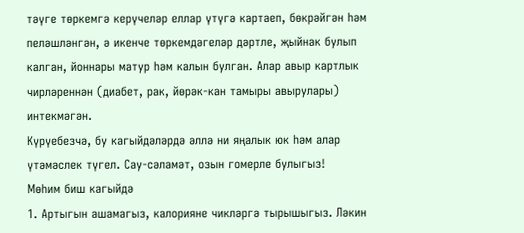тәүге төркемгә керүчеләр еллар үтүгә картаеп, бөкрәйгән һәм пеләшләнгән, ә икенче төркемдәгеләр дәртле, җыйнак булып калган, йоннары матур һәм калын булган. Алар авыр картлык чирләреннән (диабет, рак, йөрәк-кан тамыры авырулары) интекмәгән.
Күрүебезчә, бу кагыйдәләрдә әллә ни яңалык юк һәм алар үтәмәслек түгел. Сау-сәламәт, озын гомерле булыгыз!
Мөһим биш кагыйдә
1. Артыгын ашамагыз, калорияне чикләргә тырышыгыз. Ләкин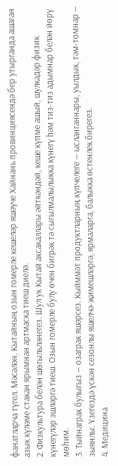фанатларча түгел. Мәсәлән, Кытайның озын гомерле кешеләр яшәүче Хайнань провинциясендә бер утырганда ашаган азык күләме стакан ярымнан артмаска тиеш диелә.
2. Физкультура белән шөгыльләнегез. Шул ук Кытай аксакаллары әйткәндәй, кеше күпме ашый, шулкадәр физик күнегүләр эшләргә тиеш. Озын гомерле булу өчен бигрәк тә сыгылмалылыкка күнегү һәм тиз-тиз адымнар белән йөрү мөһим.
3. Тыйнаграк булыгыз — озаграк яшәрсез. Кыйммәт продуктларның күпчелеге — ысланганнары, уылдык, тәм-томнар — зыянлы. Үзегездә үскән сезонлы яшелчә-җимешләргә, ярмаларга, балыкка өстенлек бирегез.
4. Медицина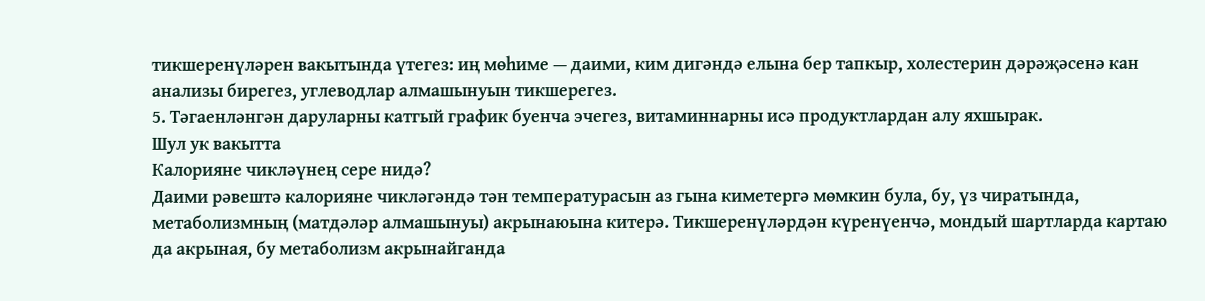тикшеренүләрен вакытында үтегез: иң мөһиме — даими, ким дигәндә елына бер тапкыр, холестерин дәрәҗәсенә кан анализы бирегез, углеводлар алмашынуын тикшерегез.
5. Тәгаенләнгән даруларны катгый график буенча эчегез, витаминнарны исә продуктлардан алу яхшырак.
Шул ук вакытта
Калорияне чикләүнең сере нидә?
Даими рәвештә калорияне чикләгәндә тән температурасын аз гына киметергә мөмкин була, бу, үз чиратында, метаболизмның (матдәләр алмашынуы) акрынаюына китерә. Тикшеренүләрдән күренүенчә, мондый шартларда картаю да акрыная, бу метаболизм акрынайганда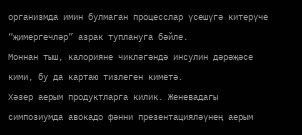организмда имин булмаган процесслар үсешүгә китерүче “җимергечләр” азрак туплануга бәйле.
Моннан тыш, калорияне чикләгәндә инсулин дәрәҗәсе кими, бу да картаю тизлеген киметә.
Хәзер аерым продуктларга килик. Женевадагы симпозиумда авокадо фәнни презентацияләүнең аерым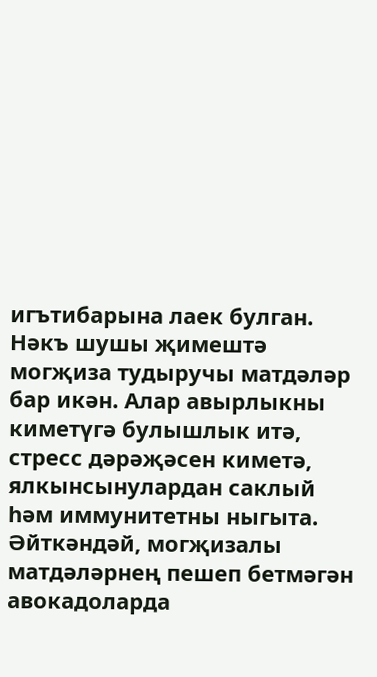игътибарына лаек булган. Нәкъ шушы җимештә могҗиза тудыручы матдәләр бар икән. Алар авырлыкны киметүгә булышлык итә, стресс дәрәҗәсен киметә, ялкынсынулардан саклый һәм иммунитетны ныгыта. Әйткәндәй, могҗизалы матдәләрнең пешеп бетмәгән авокадоларда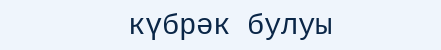күбрәк булуы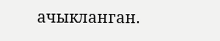ачыкланган.